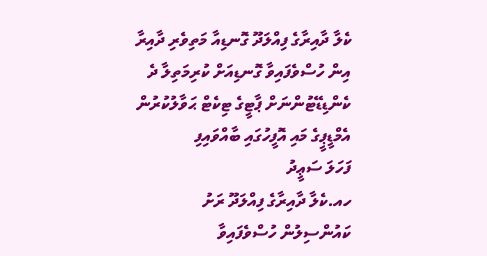ކެލާ ދާއިރާގެ ފިއްލަދޫ ގޮނޑިއާ މަތިވެރި ދާއިރާ އިން ހުސްވެފައިވާ ގޮނޑިއަށް ކުރިމަތިލާ ދެ ކެންޑިޑޭޓުންނަށް ޕާޓީގެ ޓިކެޓް ޙަވާލުކުރުން އެމްޑީޕީގެ މައި އޮފީހުގައި ބާއްވައިފި
ފަހަލަ ސަޢީދު
ހއ.ކެލާ ދާއިރާގެ ފިއްލަދޫ ރަށު ކައުންސިލުން ހުސްވެފައިވާ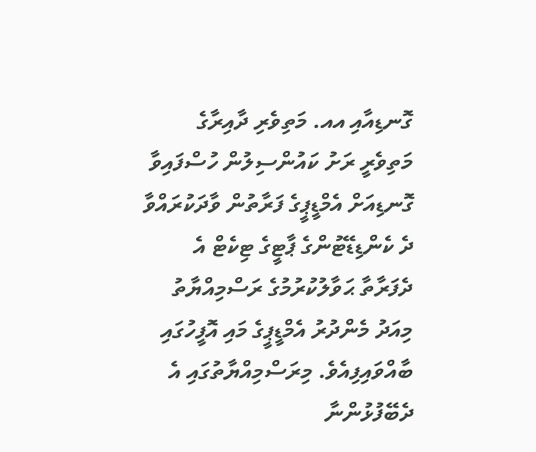ގޮނޑިއާއި އއ. މަތިވެރި ދާއިރާގެ މަތިވެރީ ރަށު ކައުންސިލުން ހުސްފައިވާ ގޮނޑިއަށް އެމްޑީޕީގެ ފަރާތުން ވާދަކުރައްވާ ދެ ކެންޑިޑޭޓުންގެ ޕާޓީގެ ޓިކެޓް އެ ދެފަރާތާ ޙަވާލުކުރުމުގެ ރަސްމިއްޔާތު މިއަދު މެންދުރު އެމްޑީޕީގެ މައި އޮފީހުގައި ބާއްވައިފިއެވެ. މިރަސްމިއްޔާތުގައި އެ ދެބޭފުޅުންނާ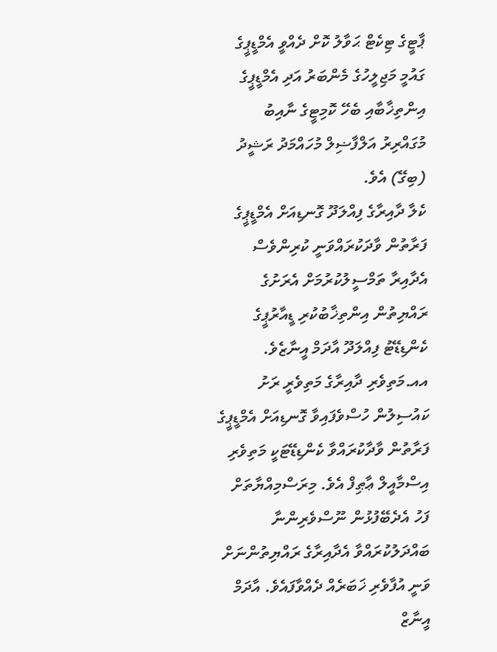ޕާޓީގެ ޓިކެޓް ޙަވާލު ކޮށް ދެއްވީ އެމްޑީޕީގެ ގައުމީ މަޖިލީހުގެ މެންބަރު އަދި އެމްޑީޕީގެ އިންތިޚާބާއި ބެހޭ ކޮމިޓީގެ ނާއިބު މުގައްރިރު އަލްފާޟިލް މުހައްމަދު ރަޝީދު (ބިގޭ) އެވެ.
ކެލާ ދާއިރާގެ ފިއްލަދޫ ގޮނޑިއަށް އެމްޑީޕީގެ ފަރާތުން ވާދަކުރައްވަނީ ކުރިންވެސް އެދާއިރާ ތަމްސީލުކުރުމަށް އެރަށުގެ ރައްޔިތުން އިންތިޚާބުކުރި ޑީއާރުޕީގެ ކެންޑިޑޭޓު ފިއްލަދޫ އާދަމް އީނާޒެވެ. އއ.މަތިވެރި ދާއިރާގެ މަތިވެރީ ރަށު ކައުސިލުން ހުސްވެފައިވާ ގޮނޑިއަށް އެމްޑީޕީގެ ފަރާތުން ވާދާކުރައްވާ ކެންޑިޑޭޓަކީ މަތިވެރި އިސްމާއީލް ޢާޠިފް އެވެ. މިރަސްމިއްޔާތަށް ފަހު އެދެބޭފުޅުން ނޫސްވެރިންނާ ބައްދަލުކުރައްވާ އެދާއިރާގެ ރައްޔިތުންނަށް ވަނީ އުފާވެރި ޚަބަރެއް ދެއްވާފައެވެ. އާދަމް އީނާޒް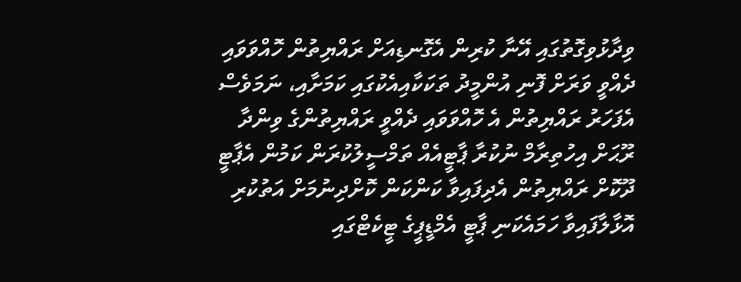ވިދާޅުވިގޮތުގައި އޭނާ ކުރިން އެގޮނޑިއަށް ރައްޔިތުން ހޮއްވަވައި ދެއްވީ ވަރަށް ފޮނި އުންމީދު ތަކަކާއިއެކުގައި ކަމަށާއި، ނަމަވެސް އެފަހަރު ރައްޔިތުން އެ ހޮއްވަވައި ދެއްވީ ރައްޔިތުންގެ ވިންދާ ރޫޙަށް އިހުތިރާމް ނުކުރާ ޕާޓީއެއް ތަމްސީލުކުރަން ކަމުން އެޕާޓީ ދޫކޮށް ރައްޔިތުން އެދިފައިވާ ކަންކަން ކޮށްދިނުމަށް އަތުކުރި އޮޅާލާފައިވާ ހަމައެކަނި ޕާޓީ އެމްޑީޕީގެ ޓީކެޓްގައި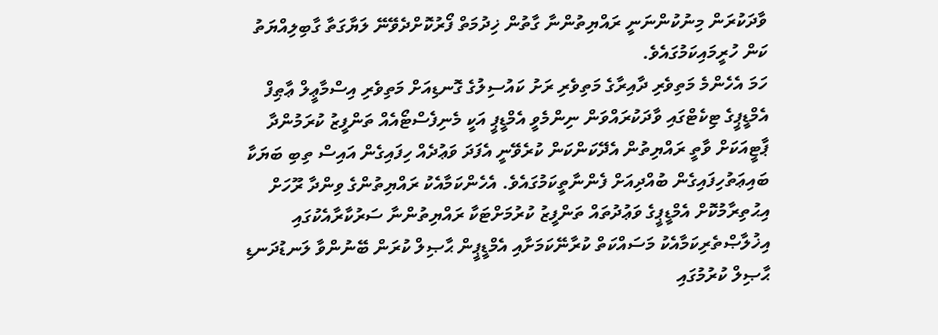ވާދަކުރަން މިނުކުންނަނީ ރައްޔިތުންނާ ގާތުން ޚިދުމަތް ފޯރުކޮށްދެވޭނޭ ލަޔާގަތާ ގާބިލިއްޔަތު ކަން ހުރީމައިކަމުގައެވެ.
ހަމަ އެހެންމެ މަތިވެރި ދާއިރާގެ މަތިވެރި ރަށު ކައުސިލުގެ ގޮނޑިއަށް މަތިވެރި އިސްމާޢީލް ޢާޠިފް އެމްޑީޕީގެ ޓިކެޓްގައި ވާދަކުރައްވަން ނިންމެވީ އެމްޑީޕީ އަކީ މެނިފެސްޓޯއެއް ތަންފީޒު ކުރަމުންދާ ޕާޓީއަކަށް ވާތީ ރައްޔިތުން އެދޭކަންކަން ކުރެވޭނީ އެފަދަ ވަޢުދެއް ހިފައިގެން އައިސް ތިބި ބަޔަކާ ބައިޢަތުހިފައިގެން ބުއްދިއަށް ފެންނާތީކަމުގައެވެ. އެހެންކަމާއެކު ރައްޔިތުންގެ ވިންދާ ރޫހަށް އިޙުތިރާމުކޮށް އެމްޑީޕީގެ ވަޢުދުތައް ތަންފީޒު ކުރުމަށްޓަކާ ރައްޔިތުންނާ ސަރުކާރާއެކުގައި އިޚުލާޞްތެރިކަމާއެކު މަސައްކަތް ކުރާނޭކަމަށާއި އެމްޑީޕީން ޙާޞިލް ކުރަން ބޭނުންވާ ލަނޑުދަނޑި ޙާޞިލް ކުރުމުގައި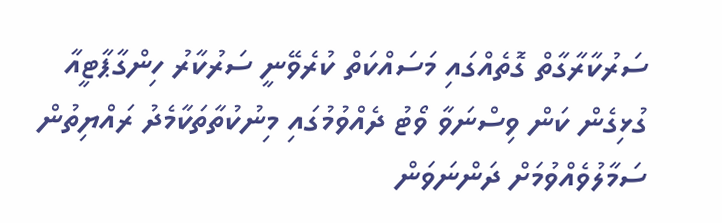ސަރުކާރާގާތް ގޮތެއްގައި މަސައްކަތް ކުރެވޭނީ ސަރުކާރު ހިންގާޕާޓީއާ ގުޅިގެން ކަން ވިސްނަވާ ވޯޓު ދެއްވުމުގައި މިނުކުތާތަކާމެދު ރައްޔިތުން ސަމާލުވެއްވުމަށް ދަންނަވަން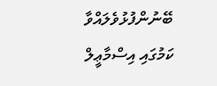ބޭނުންފުޅުވެލައްވާ ކަމުގައި އިސްމާޢީލް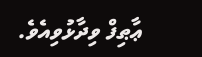ޢާޠިފް ވިދާޅުވިއެވެ.